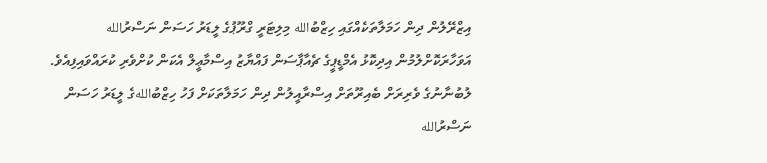އިޒްރޭލުން ދިން ހަމަލާތަކެއްގައި ހިޒްބުالله މިލިޓަރީ ގްރޫޕުގެ ލީޑަރު ހަސަން ނަސްރުالله އަވަހާރަކޮށްލުމުން އިދިކޮޅު އެމްޑީޕީގެ ޗެއާޕާސަން ފައްޔާޒު އިސްމާޢީލް އެކަން ކުށްވެރި ކުރައްވައިފިއެވެ.
ލުބުނާނުގެ ވެރިރަށް ބެއިރޫތަށް އިސްރާއީލުން ދިން ހަމަލާތަކަށް ފަހު ހިޒްބުاللهގެ ލީޑަރު ހަސަން ނަސްރުالله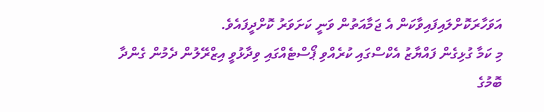އަވަހާރަކޮށްލައިފައިވާކަން އެ ޖަމާއަތުން ވަނީ ކަށަވަރު ކޮށްދީފައެވެ.
މި ކަމާ ގުޅިގެން ފައްޔާޒު އެކްސްގައި ކުރެއްވި ޕޯސްޓެއްގައި ވިދާޅުވީ އިޒްރޭލުން ދެމުން ގެންދާ ބޮމުގެ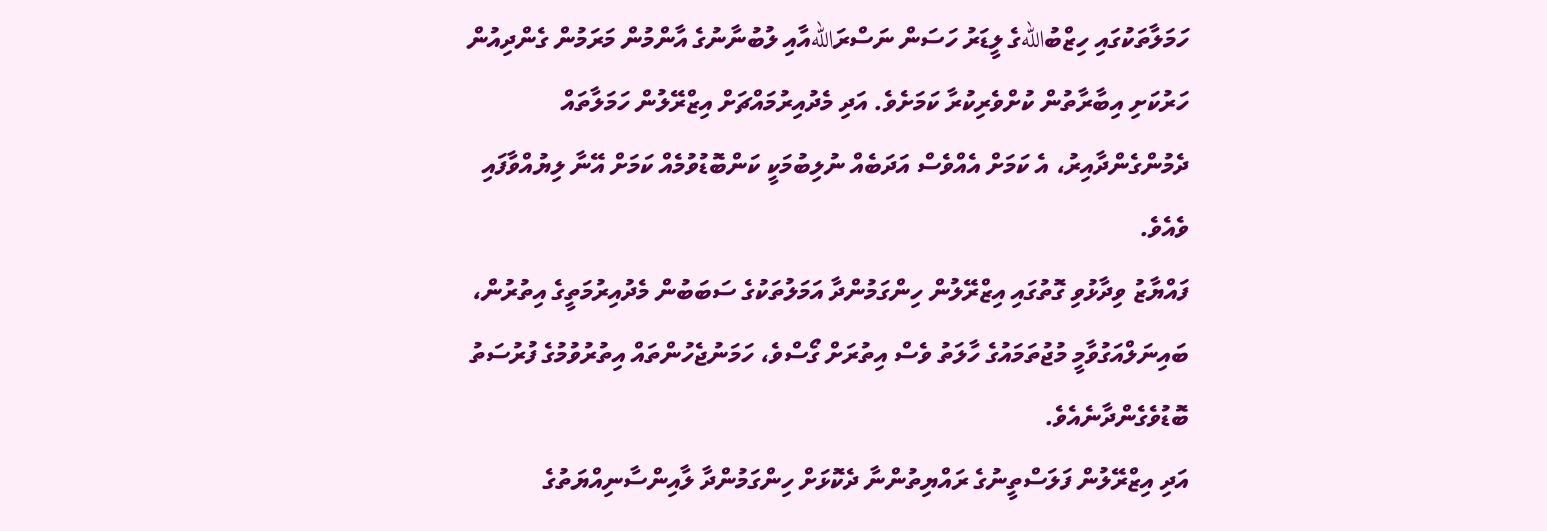ހަމަލާތަކުގައި ހިޒްބުاللهގެ ލީޑަރު ހަސަން ނަސްރަاللهއާއި ލުބުނާނުގެ އާންމުން މަރަމުން ގެންދިއުން ހަރުކަށި އިބާރާތުން ކުށްވެރިކުރާ ކަމަށެވެ. އަދި މެދުއިރުމައްޗަށް އިޒްރޭލުން ހަމަލާތައް ދެމުންގެންދާއިރު، އެ ކަމަށް އެއްވެސް އަދަބެއް ނުލިބުމަކީ ކަންބޮޑުވުމެއް ކަމަށް އޭނާ ލިޔުއްވާފައި ވެއެވެ.
ފައްޔާޒު ވިދާޅުވި ގޮތުގައި އިޒްރޭލުން ހިންގަމުންދާ އަމަލުތަކުގެ ސަބަބުން މެދުއިރުމަތީގެ އިތުރުން، ބައިނަލްއަގުވާމީ މުޖުތަމައުގެ ހާލަތު ވެސް އިތުރަށް ގޯސްވެ، ހަމަނުޖެހުންތައް އިތުރުވުމުގެ ފުރުސަތު ބޮޑުވެގެންދާނެއެވެ.
އަދި އިޒްރޭލުން ފަލަސްތީނުގެ ރައްޔިތުންނާ ދެކޮޅަށް ހިންގަމުންދާ ލާއިންސާނިއްޔަތުގެ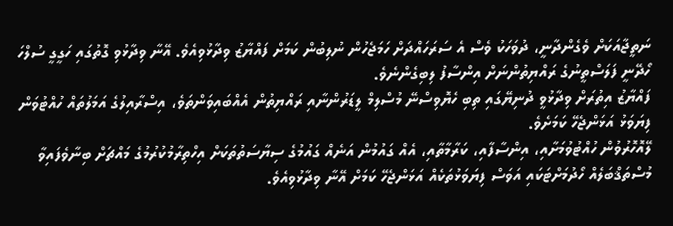ނަތީޖާއަކަށް ވެގެންދާނީ، ދުވަހަކު ވެސް އެ ސަރަހައްދަށް ހަމަޖެހުން ނުލިބުން ކަމަށް ފައްޔާޒު ވިދާޅުވިއެވެ. އޭނާ ވިދާޅުވި ގޮތުގައި ހަގީގީ ސުލްހަ ހޯދޭނީ ފަލަސްތީނުގެ ރައްޔިތުންނަށް އިންސާފު ލިބިގެންނެވެ.
ފައްޔާޒު އިތުރަށް ވިދާޅުވީ ދުނިޔޭގައި ތިބި ހެޔޮވިސްނޭ މުސްލިމް ލީޑަރުންނާއި ރައްޔިތުން އެއްބައިވަންތަވެ، އިސްރާއިލުގެ އަމަލުތައް ހުއްޓުވަން ފިޔަވަޅު އަޅަންޖެހޭ ކަމަށެވެ.
ލޭއޮހޮރުވުން ހުއްޓުވުމަށާއި، އިންސާފާއި، ކަރާމާތާއި، އެއް ގައުމުން އަނެއް ގައުމުގެ ސިޔާސަތުތަކަށް އިހްތިރާމުކުރުމުގެ މައްޗަށް ބިނާވެފައިވާ މުސްތަޤްބަލެއް ހޯދުމަށްޓަކައި އަވަސް ފިޔަވަޅުތަކެއް އަޅަންޖެހޭ ކަމަށް އޭނާ ވިދާޅުވިއެވެ.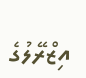އިޒްރޭލުގެ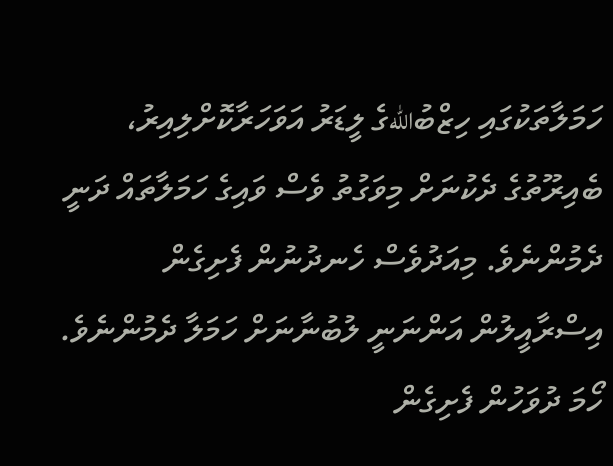ހަމަލާތަކުގައި ހިޒްބުاللهގެ ލީޑަރު އަވަހަރާކޮށްލިއިރު، ބެއިރޫތުގެ ދެކުނަށް މިވަގުތު ވެސް ވައިގެ ހަމަލާތައް ދަނީ ދެމުންނެވެ. މިއަދުވެސް ހެނދުނުން ފެށިގެން އިސްރާއީލުން އަންނަނީ ލުބުނާނަށް ހަމަލާ ދެމުންނެވެ.
ހޯމަ ދުވަހުން ފެށިގެން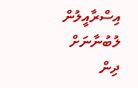އިސްރާއީލުން ލުބުނާނަށް ދިން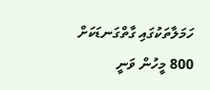ހަމަލާތަކުގައި ގާތްގަނޑަކަށް 800 މީހުން ވަނީ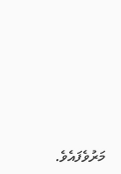މަރުވެފައެވެ.